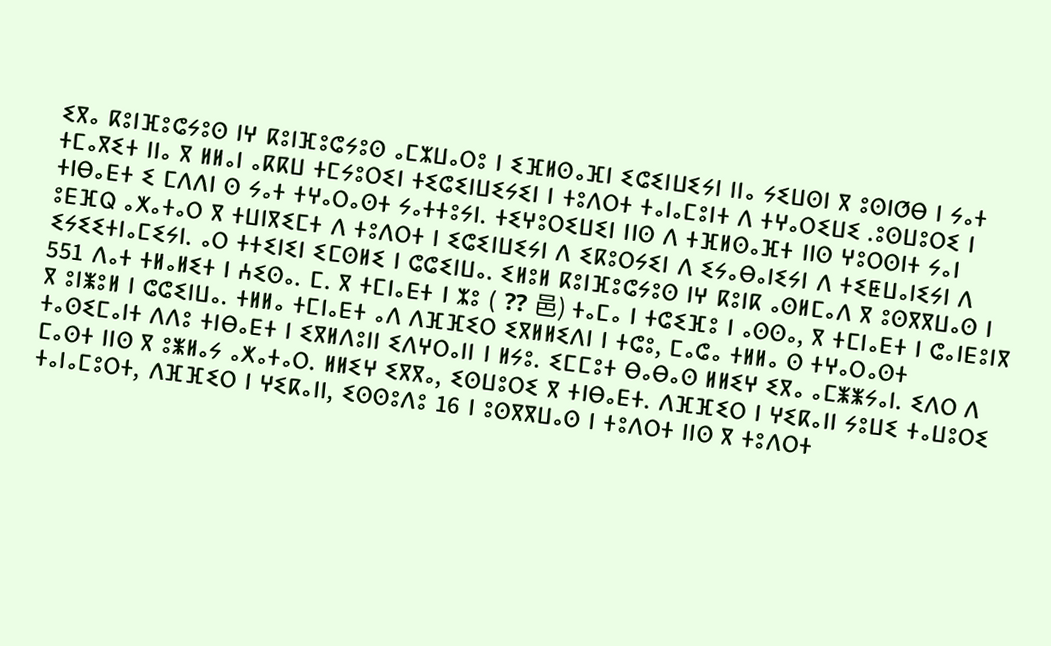ⵉⴳⴰ ⴽⵓⵏⴼⵓⵛⵢⵓⵙ ⵏⵖ ⴽⵓⵏⴼⵓⵛⵢⵓⵙ ⴰⵎⵣⵡⴰⵔⵓ ⵏ ⵉⴼⵍⵙⴰⴼⵏ ⵉⵛⵉⵏⵡⵉⵢⵏ ⵏⵏⴰ ⵢⵉⵡⵙⵏ ⴳ ⵓⵙⵏⵚⴱ ⵏ ⵢⴰⵜ ⵜⵎⴰⴳⵉⵜ ⵏⵏⴰ ⴳ ⵍⵍⴰⵏ ⴰⴽⴽⵡ ⵜⵎⵢⵓⵔⵉⵏ ⵜⵉⵛⵉⵏⵡⵉⵢⵉⵏ ⵏ ⵜⵓⴷⵔⵜ ⵜⴰⵏⴰⵎⵓⵏⵜ ⴷ ⵜⵖⴰⵔⵉⵡⵉ .ⵓⵙⵡⵓⵔⵉ ⵏ ⵜⵏⴱⴰⴹⵜ ⵉ ⵎⴷⴷⵏ ⵙ ⵢⴰⵜ ⵜⵖⴰⵔⴰⵙⵜ ⵢⴰⵜⵜⵓⵢⵏ. ⵜⵉⵖⵓⵔⵉⵡⵉⵏ ⵏⵏⵙ ⴷ ⵜⴼⵍⵙⴰⴼⵜ ⵏⵏⵙ ⵖⵓⵔⵙⵏⵜ ⵢⴰⵏ ⵓⴹⴼⵕ ⴰⵅⴰⵜⴰⵔ ⴳ ⵜⵡⵏⴳⵉⵎⵜ ⴷ ⵜⵓⴷⵔⵜ ⵏ ⵉⵛⵉⵏⵡⵉⵢⵏ ⴷ ⵉⴽⵓⵔⵢⵉⵏ ⴷ ⵉⵢⴰⴱⴰⵏⵉⵢⵏ ⴷ ⵜⵉⵟⵡⴰⵏⵉⵢⵏ ⴷ ⵉⵢⵉⵉⵜⵏⴰⵎⵉⵢⵏ. ⴰⵔ ⵜⵜⵉⵏⵉⵏ ⵉⵎⵙⵍⵉ ⵏ ⵛⵛⵉⵏⵡⴰ. ⵉⵍⵓⵍ ⴽⵓⵏⴼⵓⵛⵢⵓⵙ ⵏⵖ ⴽⵓⵏⴽ ⴰⵙⵍⵎⴰⴷ ⴳ ⵓⵙⴳⴳⵡⴰⵙ ⵏ 551 ⴷⴰⵜ ⵜⵍⴰⵍⵉⵜ ⵏ ⵄⵉⵙⴰ. ⵎ. ⴳ ⵜⵎⵏⴰⴹⵜ ⵏ ⵣⵓ ( ⁇ 邑) ⵜⴰⵎⴰ ⵏ ⵜⵛⵉⴼⵓ ⵏ ⴰⵙⵙⴰ, ⴳ ⵜⵎⵏⴰⴹⵜ ⵏ ⵛⴰⵏⴹⵓⵏⴳ ⴳ ⵓⵏⵥⵓⵍ ⵏ ⵛⵛⵉⵏⵡⴰ. ⵜⵍⵍⴰ ⵜⵎⵏⴰⴹⵜ ⴰⴷ ⴷⴼⴼⵉⵔ ⵉⴳⵍⵍⵉⴷⵏ ⵏ ⵜⵛⵓ, ⵎⴰⵛⴰ ⵜⵍⵍⴰ ⵙ ⵜⵖⴰⵔⴰⵙⵜ ⵜⴰⵙⵉⵎⴰⵏⵜ ⴷⴷⵓ ⵜⵏⴱⴰⴹⵜ ⵏ ⵉⴳⵍⴷⵓⵏⵏ ⵉⴷⵖⵔⴰⵏⵏ ⵏ ⵍⵢⵓ. ⵉⵎⵎⵓⵜ ⴱⴰⴱⴰⵙ ⵍⵍⵉⵖ ⵉⴳⴰ ⴰⵎⵥⵥⵢⴰⵏ. ⵉⴷⵔ ⴷ ⵎⴰⵙⵜ ⵏⵏⵙ ⴳ ⵓⵥⵍⴰⵢ ⴰⵅⴰⵜⴰⵔ. ⵍⵍⵉⵖ ⵉⴳⴳⴰ, ⵉⵙⵡⵓⵔⵉ ⴳ ⵜⵏⴱⴰⴹⵜ. ⴷⴼⴼⵉⵔ ⵏ ⵖⵉⴽⴰⵏⵏ ⵢⵓⵡⵉ ⵜⴰⵡⵓⵔⵉ ⵜⴰⵏⴰⵎⵓⵔⵜ, ⴷⴼⴼⵉⵔ ⵏ ⵖⵉⴽⴰⵏⵏ, ⵉⵙⵙⵓⴷⵓ 16 ⵏ ⵓⵙⴳⴳⵡⴰⵙ ⵏ ⵜⵓⴷⵔⵜ ⵏⵏⵙ ⴳ ⵜⵓⴷⵔⵜ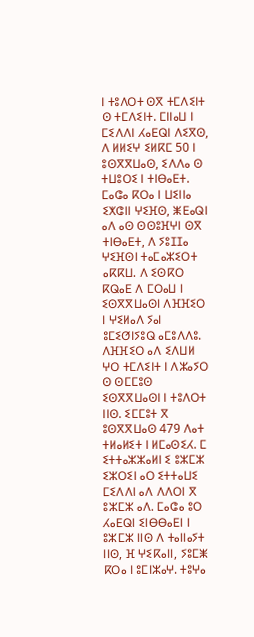ⵏ ⵜⵓⴷⵔⵜ ⵙⴳ ⵜⵎⴷⵉⵏⵜ ⵙ ⵜⵎⴷⵉⵏⵜ. ⵎⵏⵏⴰⵡ ⵏ ⵎⵉⴷⴷⵏ ⵃⴰⴹⵕⵏ ⴷⵉⴳⵙ, ⴷ ⵍⵍⵉⵖ ⵉⵍⴽⵎ 50 ⵏ ⵓⵙⴳⴳⵡⴰⵙ, ⵉⴷⴷⴰ ⵙ ⵜⵡⵓⵔⵉ ⵏ ⵜⵏⴱⴰⴹⵜ. ⵎⴰⵛⴰ ⴽⵔⴰ ⵏ ⵡⵉⵏⵏⴰ ⵉⵅⵛⵏⵏ ⵖⵉⴼⵙ, ⵥⴹⴰⵕⵏ ⴰⴷ ⴰⵙ ⵙⵙⵓⴼⵖⵏ ⵙⴳ ⵜⵏⴱⴰⴹⵜ, ⴷ ⵢⵓⵊⵊⴰ ⵖⵉⴼⵙⵏ ⵜⴰⵎⴰⵣⵉⵔⵜ ⴰⴽⴽⵡ. ⴷ ⵉⵙⴽⵔ ⴽⵕⴰⴹ ⴷ ⵎⵔⴰⵡ ⵏ ⵉⵙⴳⴳⵡⴰⵙⵏ ⴷⴼⴼⵉⵔ ⵏ ⵖⵉⵍⴰⴷ ⵢⴰⵏ ⵓⵎⵉⵚⵏⵢⵓⵕ ⴰⵎⵓⴷⴷⵓ. ⴷⴼⴼⵉⵔ ⴰⴷ ⵉⴷⵡⵍ ⵖⵔ ⵜⵎⴷⵉⵏⵜ ⵏ ⴷⵣⴰⵢⵔ ⵙ ⵙⵎⵎⵓⵙ ⵉⵙⴳⴳⵡⴰⵙⵏ ⵏ ⵜⵓⴷⵔⵜ ⵏⵏⵙ. ⵉⵎⵎⵓⵜ ⴳ ⵓⵙⴳⴳⵡⴰⵙ 479 ⴷⴰⵜ ⵜⵍⴰⵍⵉⵜ ⵏ ⵍⵎⴰⵙⵉⵃ. ⵎ
ⵉⵜⵜⴰⵣⵣⴰⵍⵏ ⵉ ⵓⵣⵎⵣ ⵉⵣⵔⵉⵏ ⴰⵔ ⵉⵜⵜⴰⵡⵉ ⵎⵉⴷⴷⵏ ⴰⴷ ⴷⴷⵔⵏ ⴳ ⵓⵣⵎⵣ ⴰⴷ. ⵎⴰⵛⴰ ⵓⵔ ⵃⴰⴹⵕⵏ ⵉⵏⴱⴱⴰⴹⵏ ⵏ ⵓⵣⵎⵣ ⵏⵏⵙ ⴷ ⵜⴰⵏⵏⴰⵢⵜ ⵏⵏⵙ, ⴼ ⵖⵉⴽⴰⵏⵏ, ⵢⵓⵎⵥ ⴽⵔⴰ ⵏ ⵓⵎⵏⵣⴰⵖ. ⵜⵓⵖⴰ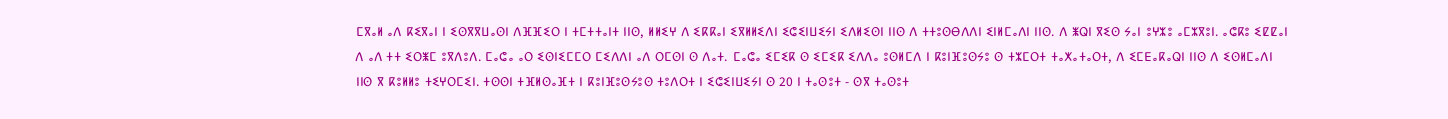ⵎⴳⴰⵍ ⴰⴷ ⴽⵉⴳⴰⵏ ⵏ ⵉⵙⴳⴳⵡⴰⵙⵏ ⴷⴼⴼⵉⵔ ⵏ ⵜⵎⵜⵜⴰⵏⵜ ⵏⵏⵙ, ⵍⵍⵉⵖ ⴷ ⵉⴽⴽⴰⵏ ⵉⴳⵍⵍⵉⴷⵏ ⵉⵛⵉⵏⵡⵉⵢⵏ ⵉⴷⵍⵉⵙⵏ ⵏⵏⵙ ⴷ ⵜⵜⵓⵙⴱⴷⴷⵏ ⵉⵏⵍⵎⴰⴷⵏ ⵏⵏⵙ. ⴷ ⵥⵕⵏ ⴳⵉⵙ ⵢⴰⵏ ⵓⵖⵣⵓ ⴰⵎⵣⴳⵓⵏ. ⴰⵛⴽⵓ ⵉⵇⵇⴰⵏ ⴷ ⴰⴷ ⵜⵜ ⵉⵔⵥⵎ ⵓⴳⴷⵓⴷ. ⵎⴰⵛⴰ ⴰⵔ ⵉⵙⵏⵉⵎⵎⵔ ⵎⵉⴷⴷⵏ ⴰⴷ ⵔⵎⵙⵏ ⵙ ⴷⴰⵜ. ⵎⴰⵛⴰ ⵉⵎⵉⴽ ⵙ ⵉⵎⵉⴽ ⵉⴷⴷⴰ ⵓⵙⵍⵎⴷ ⵏ ⴽⵓⵏⴼⵓⵙⵢⵓ ⵙ ⵜⵣⵎⵔⵜ ⵜⴰⵅⴰⵜⴰⵔⵜ, ⴷ ⵉⵎⴹⴰⴽⴰⵕⵏ ⵏⵏⵙ ⴷ ⵉⵙⵍⵎⴰⴷⵏ ⵏⵏⵙ ⴳ ⴽⵓⵍⵍⵓ ⵜⵉⵖⵔⵎⵉⵏ. ⵜⵙⵙⵏ ⵜⴼⵍⵙⴰⴼⵜ ⵏ ⴽⵓⵏⴼⵓⵙⵢⵓⵙ ⵜⵓⴷⵔⵜ ⵏ ⵉⵛⵉⵏⵡⵉⵢⵏ ⵙ 20 ⵏ ⵜⴰⵙⵓⵜ - ⵙⴳ ⵜⴰⵙⵓⵜ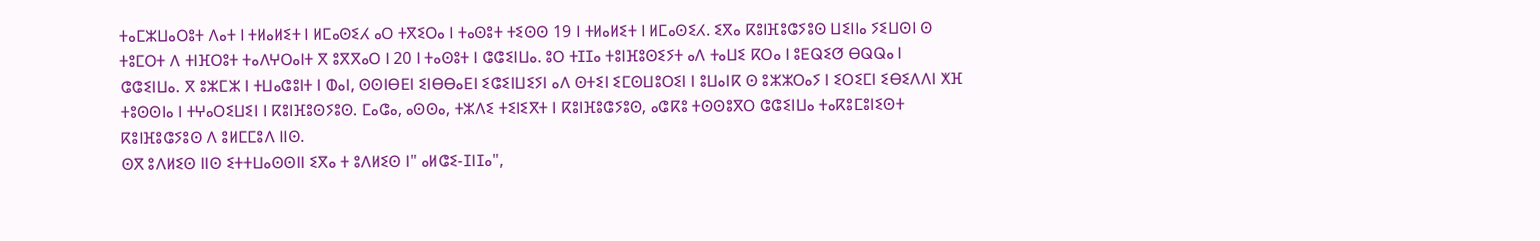ⵜⴰⵎⵣⵡⴰⵔⵓⵜ ⴷⴰⵜ ⵏ ⵜⵍⴰⵍⵉⵜ ⵏ ⵍⵎⴰⵙⵉⵃ ⴰⵔ ⵜⴳⵉⵔⴰ ⵏ ⵜⴰⵙⵓⵜ ⵜⵉⵙⵙ 19 ⵏ ⵜⵍⴰⵍⵉⵜ ⵏ ⵍⵎⴰⵙⵉⵃ. ⵉⴳⴰ ⴽⵓⵏⴼⵓⵛⵢⵓⵙ ⵡⵉⵏⵏⴰ ⵢⵉⵡⵙⵏ ⵙ ⵜⵓⵎⵔⵜ ⴷ ⵜⵏⴼⵔⵓⵜ ⵜⴰⴷⵖⵔⴰⵏⵜ ⴳ ⵓⴳⴳⴰⵔ ⵏ 20 ⵏ ⵜⴰⵙⵓⵜ ⵏ ⵛⵛⵉⵏⵡⴰ. ⵓⵔ ⵜⵊⵊⴰ ⵜⵓⵏⴼⵓⵙⵉⵢⵜ ⴰⴷ ⵜⴰⵡⵉ ⴽⵔⴰ ⵏ ⵓⴹⵕⵉⵚ ⴱⵕⵕⴰ ⵏ ⵛⵛⵉⵏⵡⴰ. ⴳ ⵓⵣⵎⵣ ⵏ ⵜⵡⴰⵛⵓⵏⵜ ⵏ ⵀⴰⵏ, ⵙⵙⵏⴱⴹⵏ ⵉⵏⴱⴱⴰⴹⵏ ⵉⵛⵉⵏⵡⵉⵢⵏ ⴰⴷ ⵙⵜⵉⵏ ⵉⵎⵙⵡⵓⵔⵉⵏ ⵏ ⵓⵡⴰⵏⴽ ⵙ ⵓⵣⵣⵔⴰⵢ ⵏ ⵉⵔⵉⵎⵏ ⵉⴱⵉⴷⴷⵏ ⵅⴼ ⵜⵓⵙⵙⵏⴰ ⵏ ⵜⵖⴰⵔⵉⵡⵉⵏ ⵏ ⴽⵓⵏⴼⵓⵙⵢⵓⵙ. ⵎⴰⵛⴰ, ⴰⵙⵙⴰ, ⵜⵣⴷⵉ ⵜⵉⵏⵉⴳⵜ ⵏ ⴽⵓⵏⴼⵓⵛⵢⵓⵙ, ⴰⵛⴽⵓ ⵜⵙⵙⵓⴳⵔ ⵛⵛⵉⵏⵡⴰ ⵜⴰⴽⵓⵎⵓⵏⵉⵙⵜ ⴽⵓⵏⴼⵓⵛⵢⵓⵙ ⴷ ⵓⵍⵎⵎⵓⴷ ⵏⵏⵙ.
ⵙⴳ ⵓⴷⵍⵉⵙ ⵏⵏⵙ ⵉⵜⵜⵡⴰⵙⵙⵏⵏ ⵉⴳⴰ ⵜ ⵓⴷⵍⵉⵙ ⵏ" ⴰⵍⵛⵉ-ⵊⵏⵊⴰ",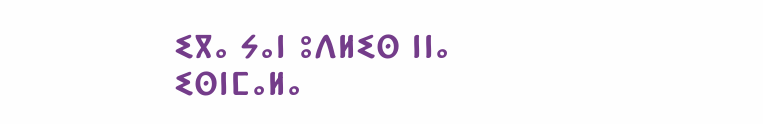ⵉⴳⴰ ⵢⴰⵏ ⵓⴷⵍⵉⵙ ⵏⵏⴰ ⵉⵙⵏⵎⴰⵍⴰ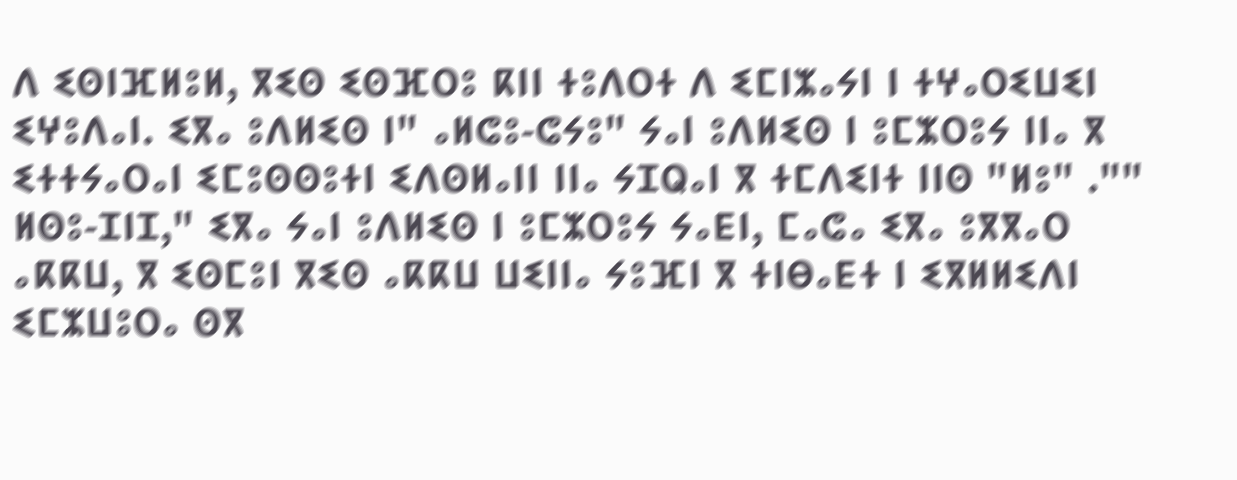ⴷ ⵉⵙⵏⴼⵍⵓⵍ, ⴳⵉⵙ ⵉⵙⴼⵔⵓ ⴽⵏⵏ ⵜⵓⴷⵔⵜ ⴷ ⵉⵎⵏⵣⴰⵢⵏ ⵏ ⵜⵖⴰⵔⵉⵡⵉⵏ ⵉⵖⵓⴷⴰⵏ. ⵉⴳⴰ ⵓⴷⵍⵉⵙ ⵏ" ⴰⵍⵛⵓ-ⵛⵢⵓ" ⵢⴰⵏ ⵓⴷⵍⵉⵙ ⵏ ⵓⵎⵣⵔⵓⵢ ⵏⵏⴰ ⴳ ⵉⵜⵜⵢⴰⵔⴰⵏ ⵉⵎⵓⵙⵙⵓⵜⵏ ⵉⴷⵙⵍⴰⵏⵏ ⵏⵏⴰ ⵢⵊⵕⴰⵏ ⴳ ⵜⵎⴷⵉⵏⵜ ⵏⵏⵙ "ⵍⵓ" ."" ⵍⵙⵓ-ⵊⵏⵊ," ⵉⴳⴰ ⵢⴰⵏ ⵓⴷⵍⵉⵙ ⵏ ⵓⵎⵣⵔⵓⵢ ⵢⴰⴹⵏ, ⵎⴰⵛⴰ ⵉⴳⴰ ⵓⴳⴳⴰⵔ ⴰⴽⴽⵡ, ⴳ ⵉⵙⵎⵓⵏ ⴳⵉⵙ ⴰⴽⴽⵡ ⵡⵉⵏⵏⴰ ⵢⵓⴼⵏ ⴳ ⵜⵏⴱⴰⴹⵜ ⵏ ⵉⴳⵍⵍⵉⴷⵏ ⵉⵎⵣⵡⵓⵔⴰ ⵙⴳ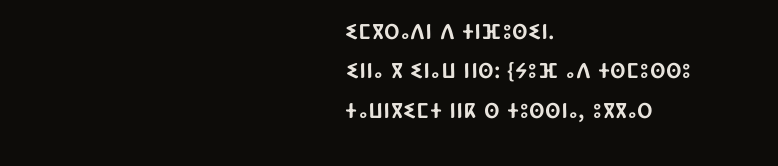ⵉⵎⴳⵔⴰⴷⵏ ⴷ ⵜⵏⴼⵓⵙⵉⵏ.
ⵉⵏⵏⴰ ⴳ ⵉⵏⴰⵡ ⵏⵏⵙ: {ⵢⵓⴼ ⴰⴷ ⵜⵙⵎⵓⵙⵙⵓ ⵜⴰⵡⵏⴳⵉⵎⵜ ⵏⵏⴽ ⵙ ⵜⵓⵙⵙⵏⴰ, ⵓⴳⴳⴰⵔ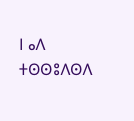ⵏ ⴰⴷ ⵜⵙⵙⵓⴷⵙⴷ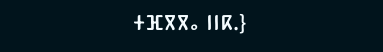ⵜⴼⴳⴳⴰ ⵏⵏⴽ.}